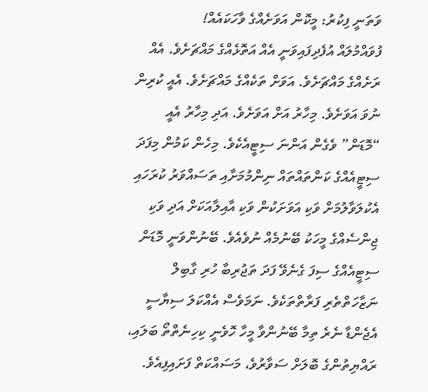ވަތަނީ ފިކުރު: މީކޮން އަވަށެއްގެ ވާހަކައެއް!
ފުވައްމުލައް އުފެދިފައިވަނީ އެއް އަތޮޅެއްގެ މައްޗަށެވެ. އެއް ރަށެއްގެ މައްޗަށެވެ. އަވަށް ތަކެއްގެ މައްޗަށެވެ. އެއީ ކުރިން ނުވަ އަވަށެވެ. މިހާރު އަށް އަވަށެވެ. އަދި މިހާރު އެއީ “މޮޑަން” ވެގެން އަންނަ ސިޓީއެކެވެ. މިހެން ކަމުން މިފަދަ ސިޓީއެއްގެ ކަންތައްތައް ނިންމުމަށާއި ތަސައްވަރު ކުރަހައި އެކުލަވާލުމަށް ވަކި އަވަށަކުން ވަކި އާއިލާއަކަށް އަދި ވަކި ޖިންސެއްގެ މީހަކު ބޭނުމެއް ނުވެއެވެ. ބޭނުންވަނީ މޮޑަން ސިޓީއެއްގެ ސިފަ ގެނެވޭ ފަދަ ތަޖުރިބާ ހުރި ގާބިލް ނަޒާހަތްތެރި ފަރާތްތަކެވެ. ނަމަވެސް އެއްކަލަ ސިޔާސީ އެޖެންޑާ ނެރެ ތިމާ ބޭނުންވާ މީހާ ހޮވެނީ ކިހިނެތްތޯ ބަލައި، ރައްޔިތުންގެ ބޮލަށް ސަވާރުވެ، މަސައްކަތް ފަށައިފިއެވެ.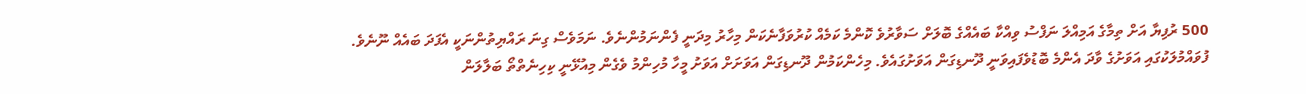500 ރުފިޔާ އަށް ތިމާގެ އަމިއްލަ ނަފްސު ވިއްކާ ބައެއްގެ ބޮލަށް ސަވާރުވެ ކޮންމެ ކަމެއް ކުރުވަފާނެކަން މިހާރު މިދަނީ ފެންނަމުންނެވެ. ނަމަވެސް ގިނަ ރައްޔިތުންނަކީ އެފަދަ ބައެއް ނޫނެވެ.
ފުވައްމުލަކުގައި އަވަށުގެ ވާދަ އެންމެ ބޮޑުވެފައިވަނީ ދޫނޑިގަން އަވަށުގައެވެ. މިހެންކަމުން ދޫނޑިގަން އަވަށަށް އަވަށު މީހާ މުހިންމު ވެގެން މިއުޅޭނީ ކިހިނެތްތޯ ބަލާލަން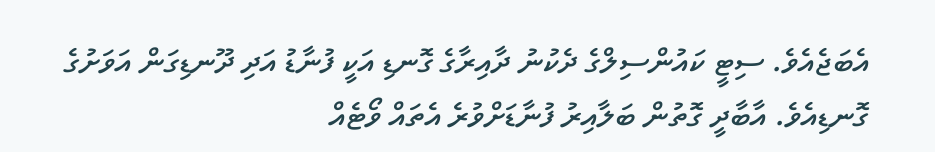އެބަޖެއެވެ. ސިޓީ ކައުންސިލްގެ ދެކުނު ދާއިރާގެ ގޮނޑި އަކީ ފުނާޑު އަދި ދޫނޑިގަން އަވަށުގެ ގޮނޑިއެވެ. އާބާދީ ގޮތުން ބަލާއިރު ފުނާޑަށްވުރެ އެތައް ވޯޓެއް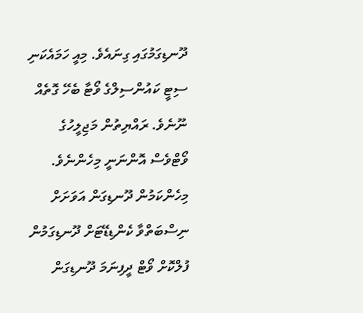ދޫނޑިގަމުގައި ގިނައެވެ. މިއީ ހަމައެކަނި ސިޓީ ކައުންސިލްގެ ވޯޓާ ބެހޭ ގޮތެއް ނޫނެވެ. ރައްޔިތުން މަޖިލީހުގެ ވޯޓްވެސް އޮންނަނީ މިހެންނެވެ. މިހެންކަމުން ދޫނޑިގަން އަވަށަށް ނިސްބަތްވާ ކެންޑިޑޭޓަށް ދޫނޑިގަމުން ފުލްކޮށް ވޯޓް ދީފިނަމަ ދޫނޑިގަން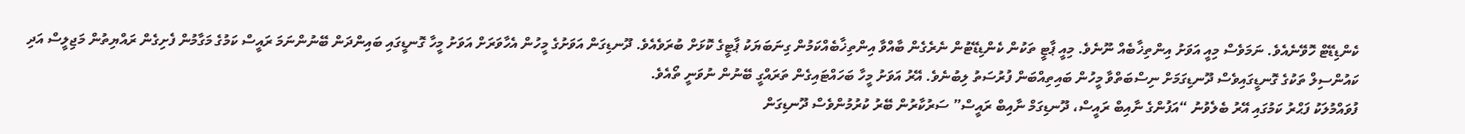ކެންޑިޑޭޓް ހޮވޭނެއެވެ. ނަމަވެސް މިއީ އަވަށު އިންތިޚާބެއް ނޫނެވެ. މިއީ ޕާޓީ ތަކުން ކެންޑިޑޭޓުން ނެރެގެން ބާއްވާ އިންތިޚާބެއްކަމުން ގިނަބަޔަކު ޕާޓީގެ ކޮޅަށް ބުރަވެއެވެ. ދޫނޑިގަން އަވަށުގެ މީހުން އެހާވަރަށް އަވަށު މީހާ ގޮނޑީގައި ބައިންދަން ބޭނުންނަމަ ރައީސް ކަމުގެ މަގާމުން ފެށިގެން ރައްޔިތުން މަޖިލީސް އަދި ކައުންސިލް ތަކުގެ ގޮނޑީގައިވެސް ދޫނޑިގަމަށް ނިސްބަތްވާ މީހުން ބައިތިއްބަން ފުރުސަތު ލިބުނެވެ. އޭރު އަވަށު މީހާ ބަހައްޓައިގެން ތަރައްގީ ބޭނުން ނުވަނީ ތޯއެވެ.
ފުވައްމުލަކު ފަޙްރު ކަމުގައި އޭރު ބެލެވުނު “އަފުންގެ ނާއިބް ރައީސް، ދޫނޑިގަމް ނާއިބް ރައީސް” ސަރުކާރުން ބޭރު ކުރުމުންވެސް ދޫނޑިގަން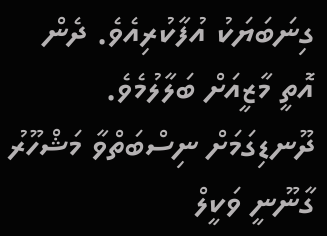ގިނަބަޔަކު އުފާކުރިއެވެ. ދެން އޮތީ މާޒީއަށް ބަލާލުމެވެ. ދޫނޑިގަމަށް ނިސްބަތްވާ މަޝްހޫރު ގާނޫނީ ވަކީލް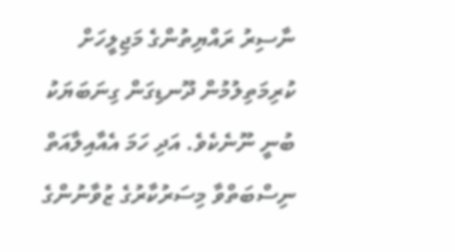ނާސިރު ރައްޔިތުންގެ މަޖިލީހަށް ކުރިމަތިލުމުން ދޫނޑިގަން ގިނަބަޔަކު ބުނީ ނޫނެކެވެ. އަދި ހަމަ އެއާއިލާއަތް ނިސްބަތްވާ މިސަރުކާރުގެ ޒުވާނުންގެ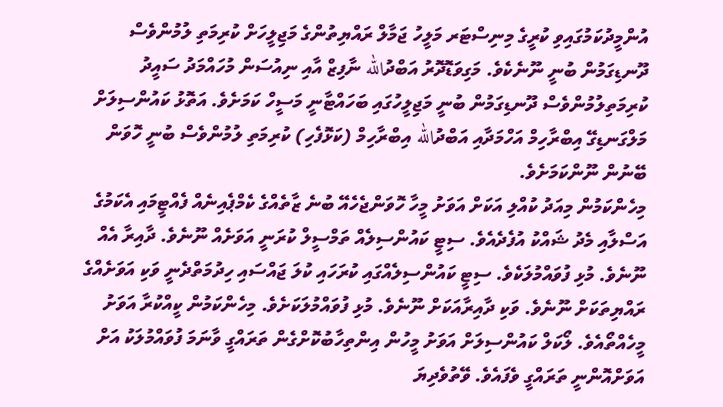އުންމީދުކަމުގައިވި ކުރީގެ މިނިސްޓަރ މަލީހު ޖަމާލް ރައްޔިތުންގެ މަޖިލީހަށް ކުރިމަތި ލުމުންވެސް ދޫނޑިގަމުން ބުނީ ނޫނެކެވެ. މަގިވަޑޮދޮރު އަބްދުالله ނާފިޒް އާއި ނިއުސަން މުހައްމަދު ސައީދު ކުރިމަތިލުމުންވެސް ދޫނޑިގަމުން ބުނީ މަޖިލީހުގައި ބަހައްޓާނީ މަސީހް ކަމަށެވެ. އަތޮޅު ކައުންސިލަށް މަލްގަނޑިގޭ އިބްރާހިމް އަހްމަދާއި އަބްދުالله އިބްރާހިމް (ކަޅޮފެހި) ކުރިމަތި ލުމުންވެސް ބުނީ ހޮވަން ބޭނުން ނޫންކަމަށެވެ.
މިހެންކަމުން މިއަދު ކުއްލި އަކަށް އަވަށު މީހާ ހޮވަންޖެހެއޭ ބުނެ ޒާތެއްގެ ކެމްޕެއިނެއް ފެއްޓީމައި އެކަމުގެ އަސްލާއި މެދު ޝައްކު އުފެދެއެވެ. ސިޓީ ކައުންސިލެއް ތަމްސީލް ކުރަނީ އަވަށެއް ނޫނެވެ. ދާއިރާ އެއް ނޫނެވެ. މުޅި ފުވައްމުލަކެވެ. ސިޓީ ކައުންސިލެއްގައި ކުރަހައި ކުލަ ޖައްސައި ހިދުމަތްދެނީ ވަކި އަވަށެއްގެ ރައްޔިތަކަށް ނޫނެވެ. ވަކި ދާއިރާއަކަށް ނޫނެވެ. މުޅި ފުވައްމުލަކަށެވެ. މިހެންކަމުން ކީއްކުރާ އަވަށު މީހެއްތޯއެވެ. ލޯކަލް ކައުންސިލަށް އަވަށު މީހުން އިންތިހާބުކޮށްގެން ތަރައްގީ ވާނަމަ ފުވައްމުލަކު އަށް އަވަށްއޮންނީ ތަރައްގީ ވެފައެވެ. ވޭތުވެދިޔަ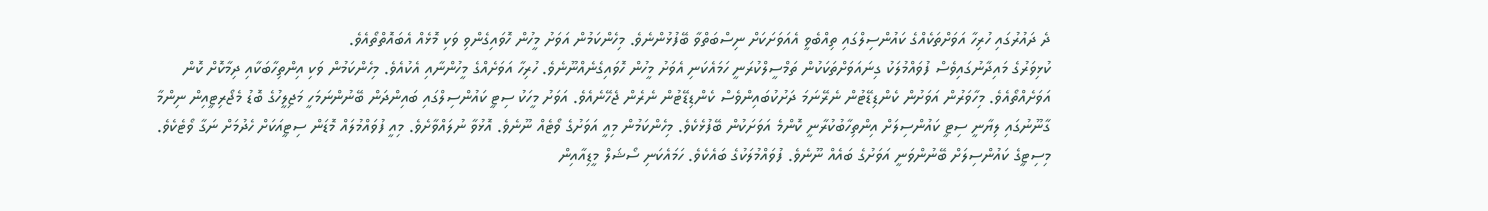ދެ ދައުރުގައި ހުރިހާ އަވަށްތަކެއްގެ ކައުންސިލްގައި ތިއްބެވީ އެއަވަށަކަށް ނިސްބަތްވާ ބޭފުޅުންނެވެ. މިހެންކަމުން އަވަށު މީހުން ހޮވައިގެންވި ވަކި މޮޅެއް އެބައޮތްތޯއެވެ.
ކުޅިވަރުގެ މައިދާނުގައިވެސް ފުވައްމުލަކު ގިނައަވަށްތަކަކުން ތަމްސީލްކުރަނީ ހަމައެކަނި އެވަށު މީހުން ހޮވައިގެނެއްނޫނެވެ. ހުރިހާ އަވަށެއްގެ މީހުންނާއި އެކުއެވެ. މިހެންކަމުން ވަކި އިންތިހާބަކާއި ދިމާކޮށް ކޮން އަވަށެއްތޯއެވެ. މިހާވަރުން އަވަށުން ކެންޑިޑޭޓުން ނެރޭނަމަ ދަށުކުބައިންވެސް ކެންޑިޑޭޓުން ނެރެން ޖެހޭނެއެވެ. އަވަށު މީހަކު ސިޓީ ކައުންސިލްގައި ބައިންދަން ބޭނުންނަމަހީ މަޖިލީހުގެ ބޮޑު މެޖޯރިޓީއިން ނިންމާ ގާނޫނުގައި ލިޔާނީ ސިޓީ ކައުންސިލަށް އިންތިހާބުކުރާނީ ކޮންމެ އަވަށަކުން ބޭފުޅެކެވެ. މިހެންކަމުން މިއީ އަވަށުގެ ވޯޓެއް ނޫނެވެ. އޮޅުވާ ނުލައްވާށެވެ. މިއީ ފުވައްމުލައް މޮޑަން ސިޓީއަކަށް ހެދުމަށް ނަގާ ވޯޓެކެވެ. މިސިޓީގެ ކައުންސިލަށް ބޭނުންވަނީ އަވަށުގެ ބައެއް ނޫނެވެ. ފުވައްމުލަކުގެ ބައެކެވެ. ހަމައެކަނި ސޯޝަލް މީޑިއާއިން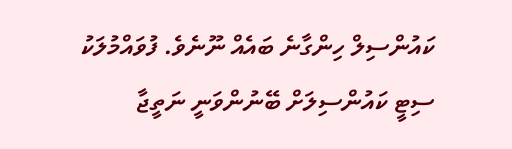ކައުންސިލް ހިންގާނެ ބައެއް ނޫނެވެ. ފުވައްމުލަކު ސިޓީ ކައުންސިލަށް ބޭނުންވަނީ ނަތީޖާ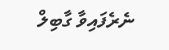ނެރެފައިވާ ގާބިލް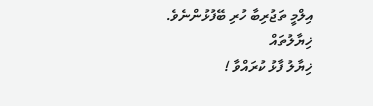އިލްމީ ތަޖުރިބާ ހުރި ބޭފުޅުންނެވެ.
ޚިޔާލުތައް
ޚިޔާލު ފާޅު ކުރައްވާ !